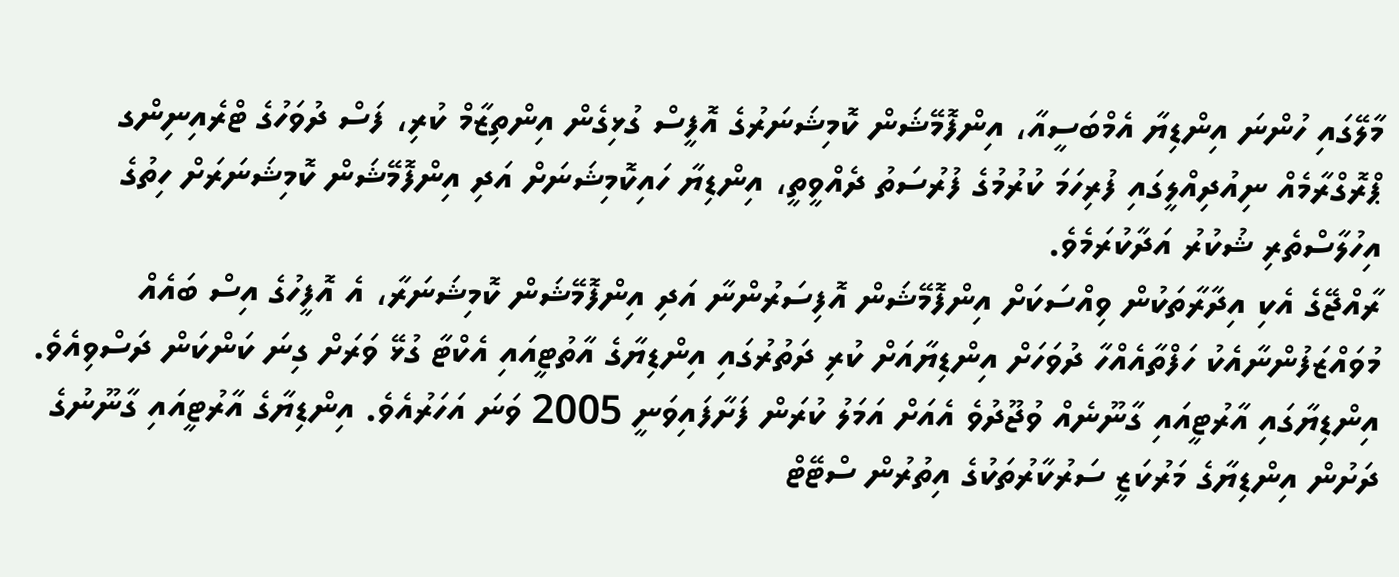މާލޭގައި ހުންނަ އިންޑިޔާ އެމްބަސީއާ، އިންފޮމޭޝަން ކޮމިޝަނަރުގެ އޮފީސް ގުޅިގެން އިންތިޒާމް ކުރި، ފަސް ދުވަހުގެ ޓްރެއިނިންގ ޕްރޮގްރާމެއް ނިއުދިއްލީގައި ފުރިހަމަ ކުރުމުގެ ފުރުސަތު ދެއްވީތީ، އިންޑިޔާ ހައިކޮމިޝަނަށް އަދި އިންފޮމޭޝަން ކޮމިޝަނަރަށް ހިތުގެ އިހުލާސްތެރި ޝުކުރު އަދާކުރަމެވެ.
ރާއްޖޭގެ އެކި އިދާރާތަކުން ވިއްސަކަށް އިންފޮމޭޝަން އޮފިސަރުންނާ އަދި އިންފޮމޭޝަން ކޮމިޝަނަރާ، އެ އޮފީހުގެ އިސް ބައެއް މުވައްޒަފުންނާއެކު ހަފްތާއެއްހާ ދުވަހަށް އިންޑިޔާއަށް ކުރި ދަތުރުގައި އިންޑިޔާގެ އާތުޓީއައި އެކްޓާ ގުޅޭ ވަރަށް ގިނަ ކަންކަން ދަސްވިއެވެ.
އިންޑިޔާގައި އާރުޓީއައި ގާނޫނެއް ވުޖޫދުވެ އެއަށް އަމަލު ކުރަން ފަށާފައިވަނީ 2005 ވަނަ އަހަރުއެވެ. އިންޑިޔާގެ އާރުޓީއައި ގާނޫނުގެ ދަށުން އިންޑިޔާގެ މަރުކަޒީ ސަރުކާރުތަކުގެ އިތުރުން ސްޓޭޓް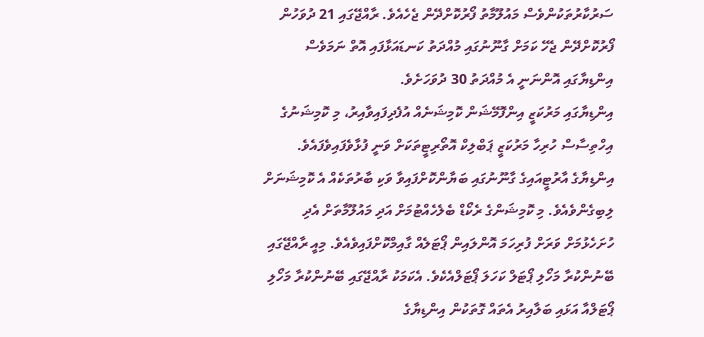ސަރުކާރުތަކުންވެސް މައުލޫމާތު ފޯރުކޮށްދޭން ޖެހެއެވެ. ރާއްޖޭގައި 21 ދުވަހުން ފޯރުކޮށްދޭން ޖެހޭ ކަމަށް ގާނޫނުގައި މުއްދަތު ކަނޑައަޅާފައި އޮތް ނަމަވެސް އިންޑިޔާގައި އޮންނަނީ އެ މުއްދަތު 30 ދުވަހަށެވެ.
އިންޑިޔާގައި މަރުކަޒީ އިންފޮމޭޝަން ކޮމިޝަނެއް އުފެދިފައިވާއިރު، މި ކޮމިޝަނުގެ އިހްތިސާސް ހުރިހާ މަރުކަޒީ ޕަބްލިކް އޮތޯރިޓީތަކަށް ވަނީ ފުޅާވެފައިވެފައެވެ. އިންޑިޔާގެ އާރުޓީއައިގެ ގާނޫނުގައި ބަޔާންކޮށްފައިވާ ވަކި ބާރުތަކެއް އެ ކޮމިޝަނަށް ލިބިގެންވެއެވެ. މި ކޮމިޝަންގެ ރެކޯޑް ބެލެހެއްޓުމަށް އަދި މައުލޫމާތަށް އެދި ހުށަހެޅުމަށް ވަރަށް ފުރިހަމަ އޮންލައިން ޕޯޓަލެއް ގާއިމްކޮށްފައިވެއެވެ. މިއީ ރާއްޖޭގައި ބޭނުންކުރާ މަހޯލި ޕޯޓަލް ކަހަލަ ޕޯޓަލްއެކެވެ. އެކަމަކު ރާއްޖޭގައި ބޭނުންކުރާ މަހޯލި ޕޯޓަލްއާ އަޅައި ބަލާއިރު އެތައް ގޮތަކުން އިންޑިޔާގެ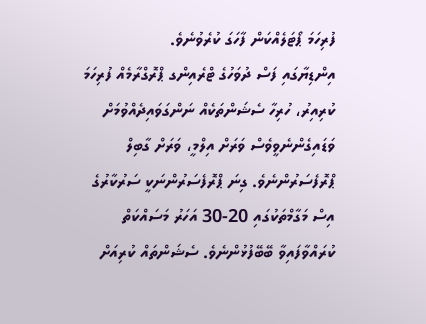ފުރިހަމަ ޕޯޓަލެއްކަން ފާހަގަ ކުރެވުނެވެ.
އިންޑިޔާގައި ފަސް ދުވަހުގެ ޓްރެއިންގ ޕްރޮގްރާމެއް ފުރިހަމަ ކުރިއިރު، ހުރިހާ ސެޝަންތަކެއް ނަންގަވައިދެއްވުމަށް ވަޑައިގެންނެވީވެސް ވަރަށް އިލްމީ، ވަރަށް ގާބިލް ޕްރޮފެސަރުންނެވެ. ގިނަ ޕްރޮފެސަރުންނަކީ ސަރުކާރުގެ އިސް މަގާމްތަކުގައި 20-30 އަހަރު މަސައްކަތް ކުރައްވާފައިވާ ބޭބޭފުޅުންނެވެ. ސެޝަންތައް ކުރިއަށް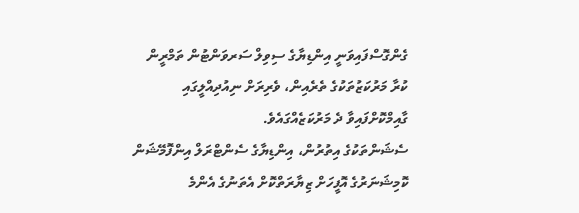ގެންގޮސްފައިވަނީ އިންޑިޔާގެ ސިވިލް ސަރވަންޓުން ތަމްރީން ކުރާ މަރުކަޒުތަކުގެ ތެރެއިން، ވެރިރަށް ނިއުދިއްލީގައި ގާއިމްކޮށްފައިވާ ދެ މަރުކަޒެއްގައެވެ.
ސެޝަންތަކުގެ އިތުރުން، އިންޑިޔާގެ ސެންޓްރަލް އިންފޮމޭޝަން ކޮމިޝަނަރުގެ އޮފީހަށް ޒިޔާރަތްކޮށް އެތަނުގެ އެންމެ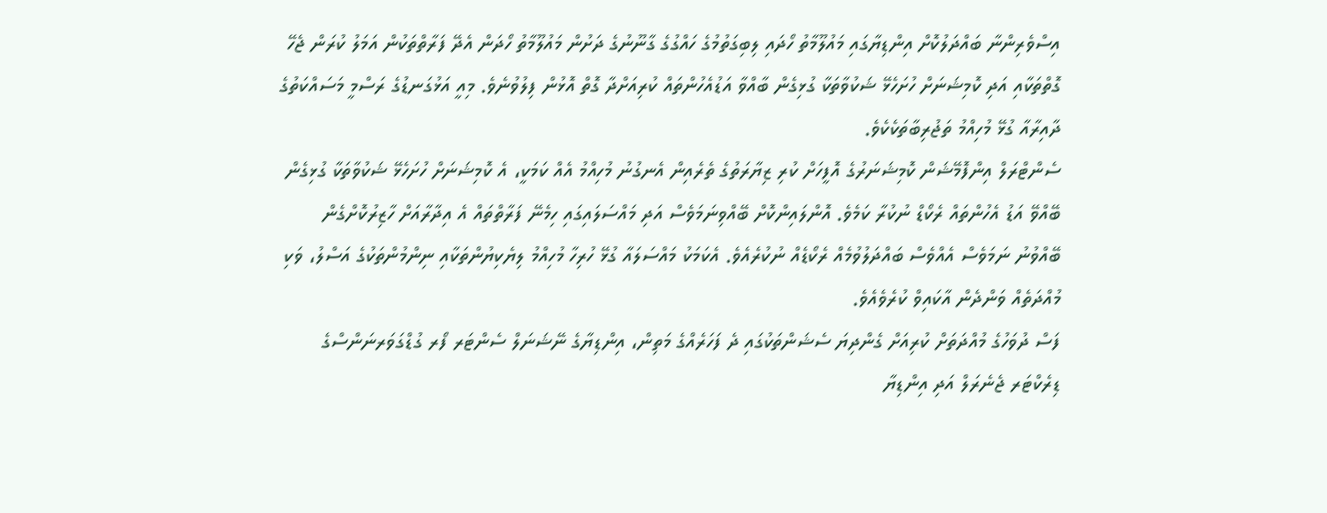އިސްވެރިންނާ ބައްދަލުކޮށް އިންޑިޔާގައި މައުލޫމާތު ހޯދައި ލިބިގަތުމުގެ ހައްގުގެ ގާނޫނުގެ ދަށުން މައުލޫމާތު ހޯދަން އެދޭ ފަރާތްތަކުން އަމަލު ކުރަން ޖެހޭ ގޮތްތަކާއި އަދި ކޮމިޝަނަށް ހުށަހެޅޭ ޝަކުވާތަކާ ގުޅިގެން ބާއްވާ އަޑުއެހުންތައް ކުރިއަށްދާ ގޮތް އޮޅުން ފިލުވުނެވެ. މިއީ އަޅުގަނޑުގެ ރަސްމީ މަސައްކަތުގެ ދާއިރާއާ ގުޅޭ މުހިއްމު ތަޖުރިބާތަކެކެވެ.
ސެންޓްރަލް އިންފޮމޭޝަން ކޮމިޝަނަރުގެ އޮފީހަށް ކުރި ޒިޔާރަތުގެ ތެރެއިން އެނގުނު މުހިއްމު އެއް ކަމަކީ، އެ ކޮމިޝަނަށް ހުށަހެޅޭ ޝަކުވާތަކާ ގުޅިގެން ބޭއްވޭ އަޑު އެހުންތައް ރެކޯޑް ނުކުރާ ކަމެވެ. އޮންލައިންކޮށް ބޭއްވިނަމަވެސް އަދި މައްސަލައިގައި ހިމެނޭ ފަރާތްތައް އެ އިދާރާއަށް ހާޒިރުކޮށްގެން ބޭއްވުނު ނަމަވެސް އެއްވެސް ބައްދަލުވުމެއް ރެކޯޑެއް ނުކުރެއެވެ. އެކަމަކު މައްސަލައާ ގުޅޭ ހުރިހާ މުހިއްމު ލިޔެކިޔުންތަކާއި ނިންމުންތަކުގެ އަސްލު، ވަކި މުއްދަތެއް ވަންދެން އާކައިވް ކުރެވެއެވެ.
ފަސް ދުވަހުގެ މުއްދަތަށް ކުރިއަށް ގެންދިޔަ ސެޝަންތަކުގައި ދެ ފަހަރެއްގެ މަތިން، އިންޑިޔާގެ ނޭޝަނަލް ސެންޓަރ ފޯރ ގުޑްގަވަރނަންސްގެ ޑިރެކްޓަރ ޖެނެރަލް އަދި އިންޑިޔާ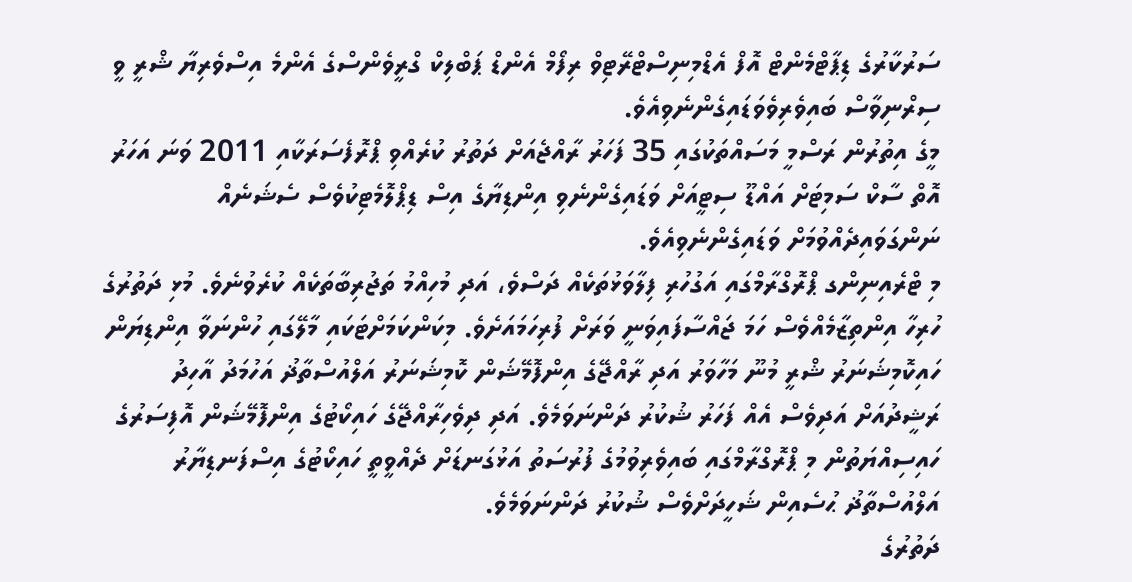ސަރުކާރުގެ ޑިޕާޓްމެންޓް އޮފް އެޑްމިނިސްޓްރޭޓިވް ރިފޯމް އެންޑް ޕަބްލިކް ގްރީވެންސްގެ އެންމެ އިސްވެރިޔާ ޝްރީ ވީ ސިރްނިވާސް ބައިވެރިވެވަޑައިގެންނެވިއެވެ.
މީގެ އިތުރުން ރަސްމީ މަސައްތަކުގައި 35 ފަހަރު ރާއްޖެއަށް ދަތުރު ކުރެއްވި ޕްރޮފެސަރަކާއި 2011 ވަނަ އަހަރު އޮތް ސާކް ސަމިޓަށް އައްޑޫ ސިޓީއަށް ވަޑައިގެންނެވި އިންޑިޔާގެ އިސް ޑިޕްލޮމެޓިކުވެސް ސެޝަނެއް ނަންގަވައިދެއްވުމަށް ވަޑައިގެންނެވިއެވެ.
މި ޓްރެއިނިންގ ޕްރޮގްރާމްގައި އަގުހުރި ފިލާވަޅުތަކެއް ދަސްވެ، އަދި މުހިއްމު ތަޖުރިބާތަކެއް ކުރެވުނެވެ. މުޅި ދަތުރުގެ ހުރިހާ އިންތިޒާމެއްވެސް ހަމަ ޖައްސާފައިވަނީ ވަރަށް ފުރިހަމައަށެވެ. މިކަންކަމަށްޓަކައި މާލޭގައި ހުންނަވާ އިންޑިޔަން ހައިކޮމިޝަނަރު ޝްރީ މުނޫ މަހާވަރު އަދި ރާއްޖޭގެ އިންފޮމޭޝަން ކޮމިޝަނަރު އަލްއުސްތާޛު އަހުމަދު އާހިދު ރަޝީދުއަށް އަދިވެސް އެއް ފަހަރު ޝުކުރު ދަންނަވަމެވެ. އަދި ދިވެހިރާއްޖޭގެ ހައިކޯޓުގެ އިންފޮމޭޝަން އޮފިސަރުގެ ހައިސިއްޔަތުން މި ޕްރޮގްރާމްގައި ބައިވެރިވުމުގެ ފުރުސަތު އަޅުގަނޑަށް ދެއްވީތީ ހައިކޯޓުގެ އިސްފަނޑިޔާރު އަލްއުސްތާޛު ޙުސެއިން ޝަހީދަށްވެސް ޝުކުރު ދަންނަވަމެވެ.
ދަތުރުގެ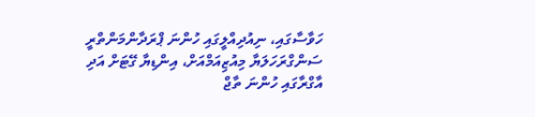ހަވާސާގައި، ނިއުދިއްލީގައި ހުންނަ ޕްރަދާންމަންތްރީ ސަންގްރަހަލަޔާ މިއުޒިއަމްއަށް، އިންޑިޔާ ގޭޓަށް އަދި އާގްރާގައި ހުންނަ ތާޖް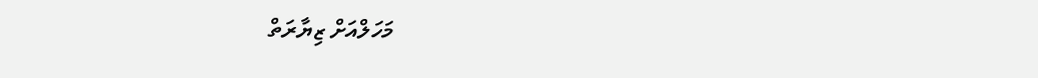މަހަލްއަށް ޒިޔާރަތް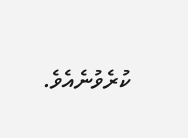ކުރެވުނެއެވެ.